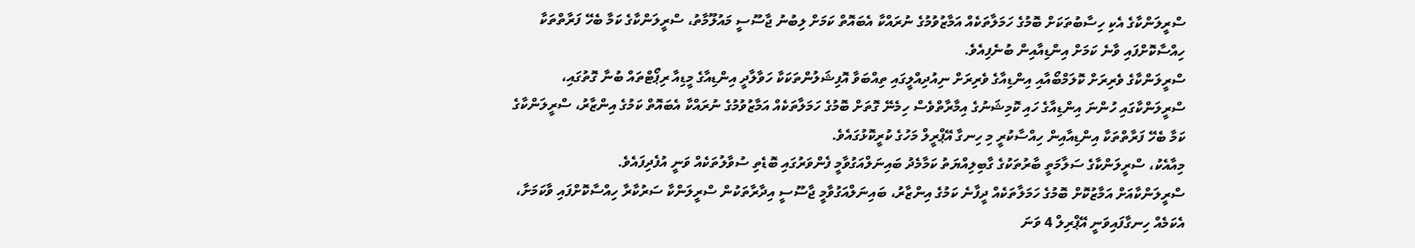ސްރީލަންކާގެ އެކި ހިސާބުތަކަށް ބޮމުގެ ހަމަލާތަކެއް އަމާޒުވުމުގެ ނުރައްކާ އެބައޮތް ކަމަށް ލިބުނު ޖާސޫސީ މައުލޫމާތު، ސްރީލަންކާގެ ކަމާ ބެހޭ ފަރާތްތަކާ ހިއްސާކޮށްފައި ވާނެ ކަމަށް އިންޑިއާއިން ބުނެފިއެވެ.
ސްރީލަންކާގެ ވެރިރަށް ކޮލަމްބޯއާއި އިންޑިއާގެ ވެރިރަށް ނިއުދިއްލީގައި ތިއްބަވާ އޮފިޝަލުންތަކަކާ ހަވާލާދީ އިންޑިއާގެ މީޑިއާ ރިޕޯޓްތައް ބުނާ ގޮތުގައި، ސްރީލަންކާގައި ހުންނަ އިންޑިއާގެ ހައި ކޮމިޝަނުގެ އިމާރާތްވެސް ހިމެނޭ ގޮތަށް ބޮމުގެ ހަމަލާތަކެއް އަމާޒުވުމުގެ ނުރައްކާ އެބައޮތް ކަމުގެ އިންޒާރު، ސްރީލަންކާގެ ކަމާ ބެހޭ ފަރާތްތަކާ އިންޑިއާއިން ހިއްސާކުރީ މި ހިނގާ އޭޕްރީލް މަހުގެ ކުރީކޮޅުގައެވެ.
މިއާއެކު، ސްރީލަންކާގެ ސަލާމަތީ ބާރުތަކުގެ ގާބިލިއްޔަތު ކަމާމެދު ބައިނަލްއަގުވާމީ ފެންވަރުގައި ބޮޑެތި ސުވާލުތަކެއް ވަނީ އުފެދިފައެވެ.
ސްރީލަންކާއަށް އަމާޒުކޮށް ބޮމުގެ ހަމަލާތަކެއް ދީފާނެ ކަމުގެ އިންޒާރު، ބައިނަލްއަގުވާމީ ޖާސޫސީ އިދާރާތަކުން ސްރީލަންކާ ސަރުކާރާ ހިއްސާކޮށްފައި ވާކަމަށާ، އެކަމެއް ހިނގާފައިވަނީ އޭޕްރިލް 4 ވަނަ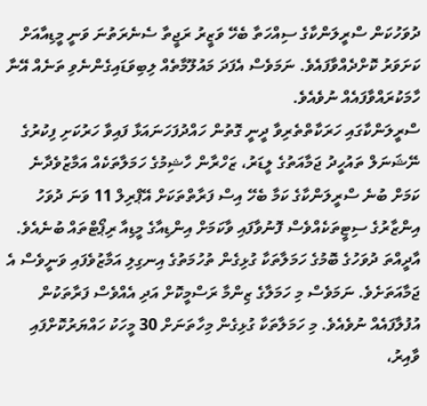ދުވަހުކަން ސްރީލަންކާގެ ސިއްހަތާ ބެހޭ ވަޒީރު ރަޖީތާ ސެނެރަތުނަ ވަނީ މީޑިއާއަށް ކަށަވަރު ކޮށްދެއްވާފައެވެ. ނަމަވެސް އެފަދަ މައުލޫމާތެއް ލިބިވަޑައިގެންނެވި ތަނެއް އޭނާ ހާމަކުރައްވާފައެއް ނުވެއެވެ.
ސްރީލަންކާގައި ހަރަކާތްތެރިވާ ދީނީ ގޮތުން ހައްދުފަހަނައަޅާ ފައިވާ ހަރުކަށި ފިކުރުގެ ނޭޝަނަލް ތައުހީދު ޖަމާއަތުގެ ލީޑަރު، ޒަހްރާން ހާޝިމުގެ ހަމަލާތަކެއް އަމާޒުވެދާނެ ކަމަށް ބުނެ ސްރީލަންކާގެ ކަމާ ބެހޭ އިސް ފަރާތްތަކަށް އޭޕްރިލް 11 ވަނަ ދުވަހު އިންޒާރުގެ ސިޓީތަކެއްވެސް ފޮނުވާފައި ވާކަމަށް އިންޑިއާގެ މީޑިއާ ރިޕޯޓްތައް ބުނެއެވެ.
އާދީއްތަ ދުވަހުގެ ބޮމުގެ ހަމަލާތަކާ ގުޅިގެން ތުހުމަތުގެ އިނގިލި އަމާޒުވެފައި ވަނީވެސް އެ ޖަމާއަތަށެވެ. ނަމަވެސް މި ހަމަލާގެ ޒިންމާ ރަސްމީކޮށް އަދި އެއްވެސް ފަރާތަކުން އުފުލާފައެއް ނުވެއެވެ. މި ހަމަލާތަކާ ގުޅިގެން މިހާތަނަށް 30 މީހަކު ހައްޔަރުކޮށްފައި ވާއިރު،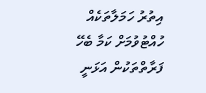އިތުރު ހަމަލާތަކެއް ހުއްޓުވުމަށް ކަމާ ބެހޭ ފަރާތްތަކުން އަޅަނީ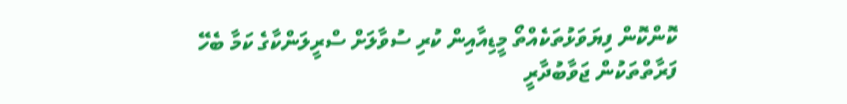ކޮންކޮން ފިޔަވަޅުތަކެއްތޯ މީޑިއާއިން ކުރި ސުވާލަށް ސްރީލަންކާގެ ކަމާ ބެހޭ ފަރާތްތަކުން ޖަވާބުދާރީ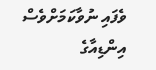ވެފައި ނުވާކަމަށްވެސް އިންޑިއާގެ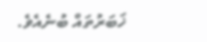ޚަބަރުތައް ބުނެއެވެ.